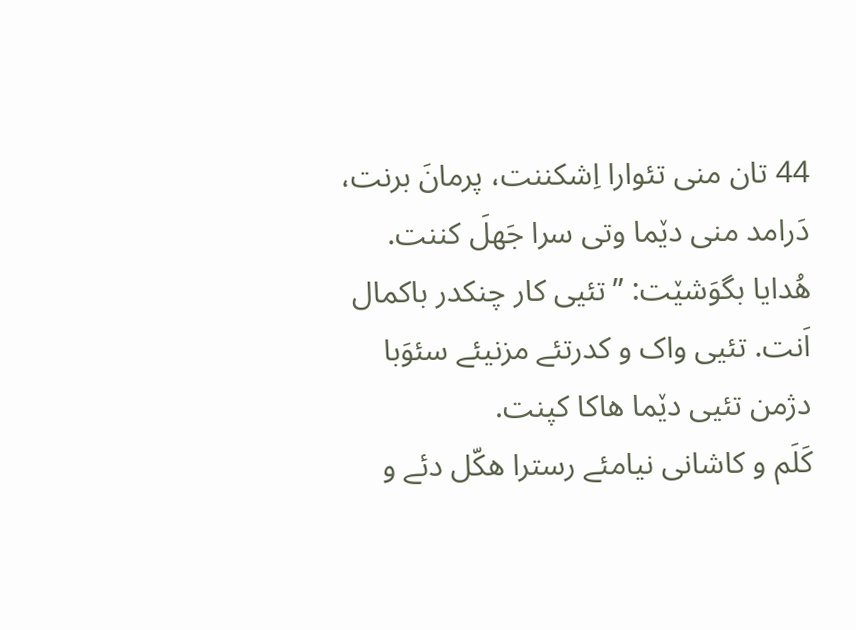44 تان منی تئوارا اِشکننت، پرمانَ برنت، دَرامد منی دێما وتی سرا جَهلَ کننت.
هُدایا بگوَشێت: ”تئیی کار چنکدر باکمال اَنت. تئیی واک و کدرتئے مزنیئے سئوَبا دژمن تئیی دێما هاکا کپنت.
کَلَم و کاشانی نیامئے رسترا هکّل دئے و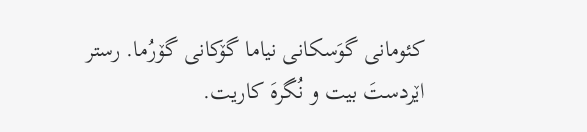کئومانی گوَسکانی نیاما گۆکانی گۆرُما. رستر اێردستَ بیت و نُگرهَ کاریت.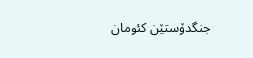جنگدۆستێن کئومان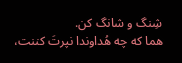شِنگ و شانگ کن.
هما که چه هُداوندا نپرتَ کننت،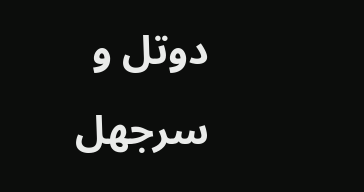دوتل و سرجهل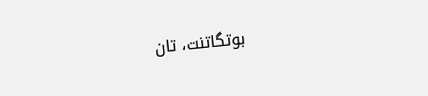بوتگاتنت، تان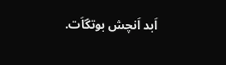اَبد اَنچش بوتگاَت.